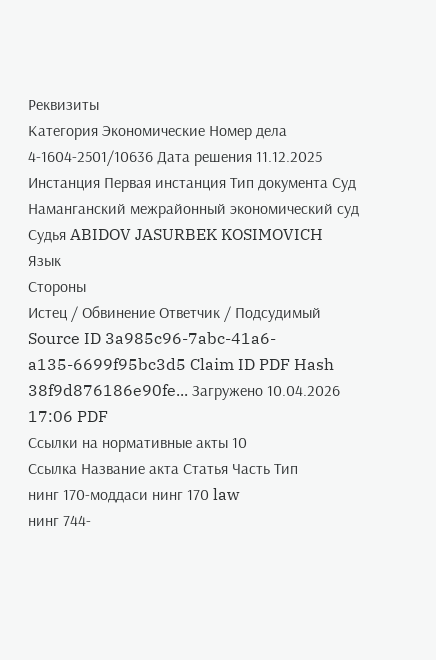Реквизиты
Категория Экономические Номер дела 4-1604-2501/10636 Дата решения 11.12.2025 Инстанция Первая инстанция Тип документа Суд Наманганский межрайонный экономический суд Судья ABIDOV JASURBEK KOSIMOVICH Язык
Стороны
Истец / Обвинение Ответчик / Подсудимый
Source ID 3a985c96-7abc-41a6-a135-6699f95bc3d5 Claim ID PDF Hash 38f9d876186e90fe... Загружено 10.04.2026 17:06 PDF
Ссылки на нормативные акты 10
Ссылка Название акта Статья Часть Тип
нинг 170-моддаси нинг 170 law
нинг 744-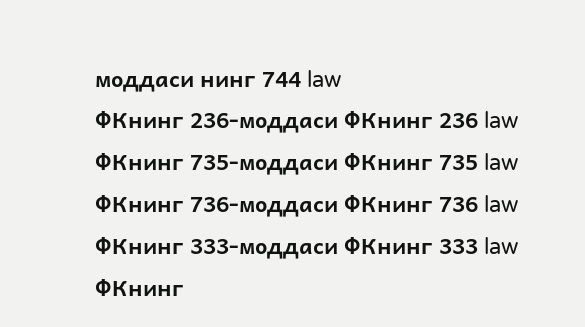моддаси нинг 744 law
ФКнинг 236-моддаси ФКнинг 236 law
ФКнинг 735-моддаси ФКнинг 735 law
ФКнинг 736-моддаси ФКнинг 736 law
ФКнинг 333-моддаси ФКнинг 333 law
ФКнинг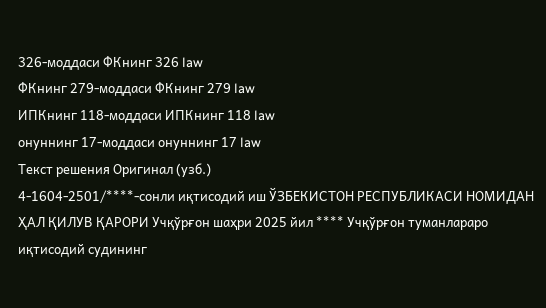326-моддаси ФКнинг 326 law
ФКнинг 279-моддаси ФКнинг 279 law
ИПКнинг 118-моддаси ИПКнинг 118 law
онуннинг 17-моддаси онуннинг 17 law
Текст решения Оригинал (узб.)
4-1604-2501/****-сонли иқтисодий иш ЎЗБЕКИСТОН РЕСПУБЛИКАСИ НОМИДАН ҲАЛ ҚИЛУВ ҚАРОРИ Учқўрғон шаҳри 2025 йил **** Учқўрғон туманлараро иқтисодий судининг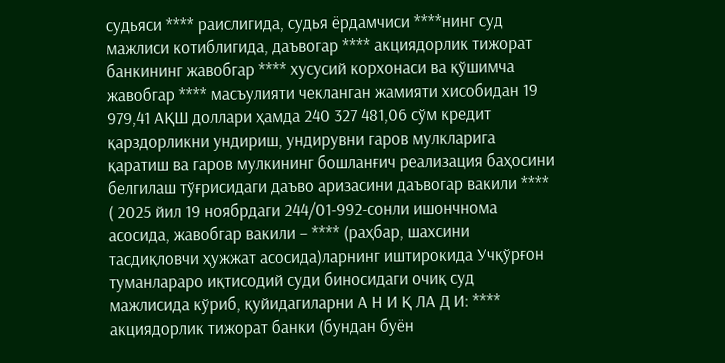судьяси **** раислигида, судья ёрдамчиси ****нинг суд мажлиси котиблигида, даъвогар **** акциядорлик тижорат банкининг жавобгар **** хусусий корхонаси ва қўшимча жавобгар **** масъулияти чекланган жамияти хисобидан 19 979,41 АҚШ доллари ҳамда 240 327 481,06 сўм кредит қарздорликни ундириш, ундирувни гаров мулкларига қаратиш ва гаров мулкининг бошланғич реализация баҳосини белгилаш тўғрисидаги даъво аризасини даъвогар вакили **** ( 2025 йил 19 ноябрдаги 244/01-992-сонли ишончнома асосида, жавобгар вакили – **** (раҳбар, шахсини тасдиқловчи ҳужжат асосида)ларнинг иштирокида Учқўрғон туманлараро иқтисодий суди биносидаги очиқ суд мажлисида кўриб, қуйидагиларни А Н И Қ ЛА Д И: **** акциядорлик тижорат банки (бундан буён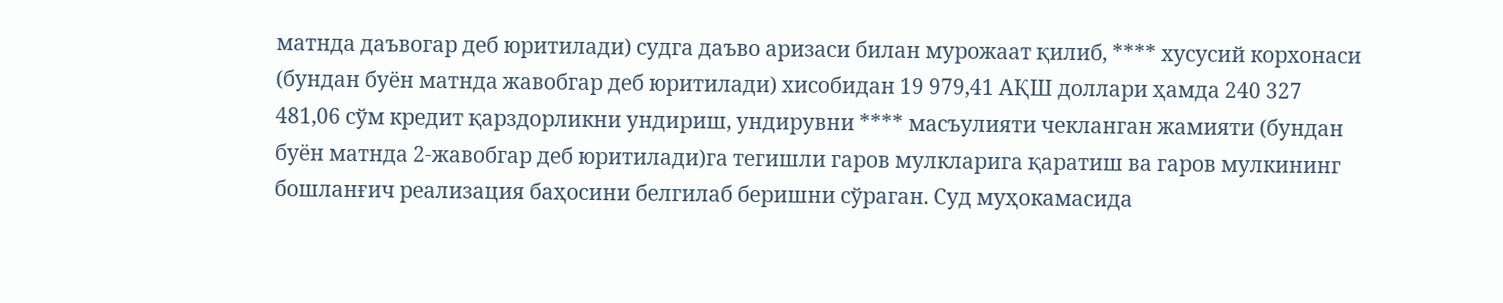матнда даъвогар деб юритилади) судга даъво аризаси билан мурожаат қилиб, **** хусусий корхонаси (бундан буён матнда жавобгар деб юритилади) хисобидан 19 979,41 АҚШ доллари ҳамда 240 327 481,06 сўм кредит қарздорликни ундириш, ундирувни **** масъулияти чекланган жамияти (бундан буён матнда 2-жавобгар деб юритилади)га тегишли гаров мулкларига қаратиш ва гаров мулкининг бошланғич реализация баҳосини белгилаб беришни сўраган. Суд муҳокамасида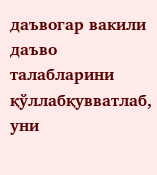даъвогар вакили даъво талабларини қўллабқувватлаб, уни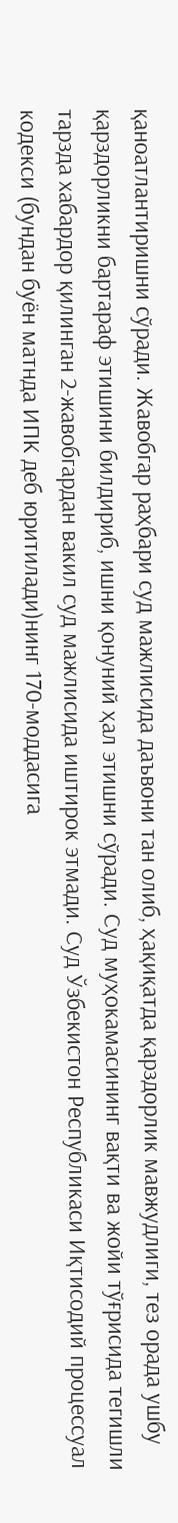қаноатлантиришни сўради. Жавобгар раҳбари суд мажлисида даъвони тан олиб, ҳақиқатда қарздорлик мавжудлиги, тез орада ушбу қарздорликни бартараф этишини билдириб, ишни қонуний ҳал этишни сўради. Суд муҳокамасининг вақти ва жойи тўғрисида тегишли тарзда хабардор қилинган 2-жавобгардан вакил суд мажлисида иштирок этмади. Суд Ўзбекистон Республикаси Иқтисодий процессуал кодекси (бундан буён матнда ИПК деб юритилади)нинг 170-моддасига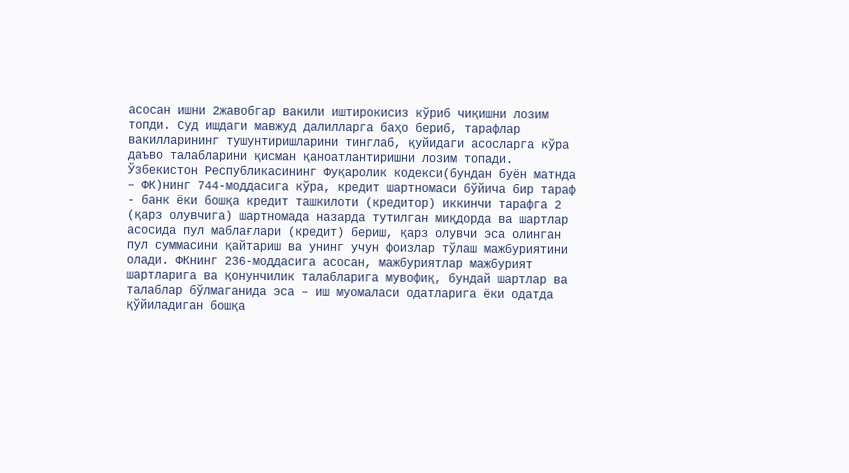асосан ишни 2жавобгар вакили иштирокисиз кўриб чиқишни лозим топди. Суд ишдаги мавжуд далилларга баҳо бериб, тарафлар вакилларининг тушунтиришларини тинглаб, қуйидаги асосларга кўра даъво талабларини қисман қаноатлантиришни лозим топади. Ўзбекистон Республикасининг Фуқаролик кодекси(бундан буён матнда – ФК)нинг 744-моддасига кўра, кредит шартномаси бўйича бир тараф - банк ёки бошқа кредит ташкилоти (кредитор) иккинчи тарафга 2 (қарз олувчига) шартномада назарда тутилган миқдорда ва шартлар асосида пул маблағлари (кредит) бериш, қарз олувчи эса олинган пул суммасини қайтариш ва унинг учун фоизлар тўлаш мажбуриятини олади. ФКнинг 236-моддасига асосан, мажбуриятлар мажбурият шартларига ва қонунчилик талабларига мувофиқ, бундай шартлар ва талаблар бўлмаганида эса – иш муомаласи одатларига ёки одатда қўйиладиган бошқа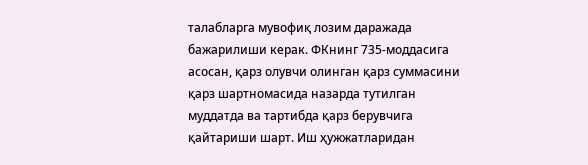талабларга мувофиқ лозим даражада бажарилиши керак. ФКнинг 735-моддасига асосан, қарз олувчи олинган қарз суммасини қарз шартномасида назарда тутилган муддатда ва тартибда қарз берувчига қайтариши шарт. Иш ҳужжатларидан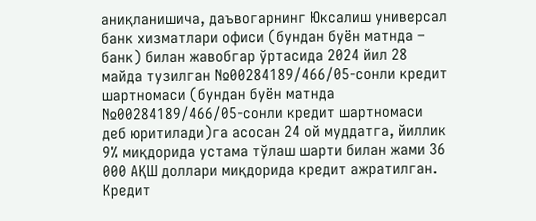аниқланишича, даъвогарнинг Юксалиш универсал банк хизматлари офиси (бундан буён матнда – банк) билан жавобгар ўртасида 2024 йил 28 майда тузилган №00284189/466/05-сонли кредит шартномаси (бундан буён матнда №00284189/466/05-сонли кредит шартномаси деб юритилади)га асосан 24 ой муддатга, йиллик 9% миқдорида устама тўлаш шарти билан жами 36 000 АҚШ доллари миқдорида кредит ажратилган. Кредит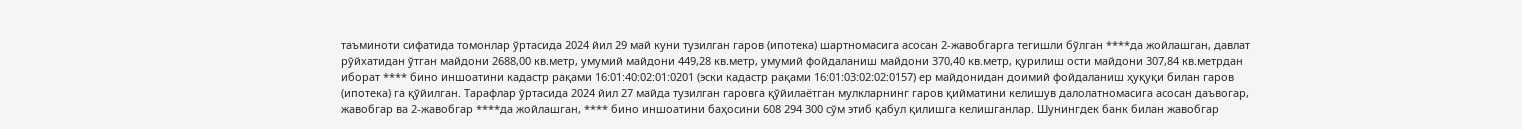таъминоти сифатида томонлар ўртасида 2024 йил 29 май куни тузилган гаров (ипотека) шартномасига асосан 2-жавобгарга тегишли бўлган ****да жойлашган, давлат рўйхатидан ўтган майдони 2688,00 кв.метр, умумий майдони 449,28 кв.метр, умумий фойдаланиш майдони 370,40 кв.метр, қурилиш ости майдони 307,84 кв.метрдан иборат **** бино иншоатини кадастр рақами 16:01:40:02:01:0201 (эски кадастр рақами 16:01:03:02:02:0157) ер майдонидан доимий фойдаланиш ҳуқуқи билан гаров (ипотека) га қўйилган. Тарафлар ўртасида 2024 йил 27 майда тузилган гаровга қўйилаётган мулкларнинг гаров қийматини келишув далолатномасига асосан даъвогар, жавобгар ва 2-жавобгар ****да жойлашган, **** бино иншоатини баҳосини 608 294 300 сўм этиб қабул қилишга келишганлар. Шунингдек банк билан жавобгар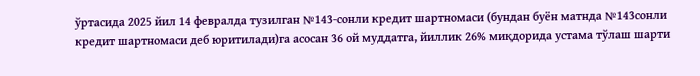ўртасида 2025 йил 14 февралда тузилган №143-сонли кредит шартномаси (бундан буён матнда №143сонли кредит шартномаси деб юритилади)га асосан 36 ой муддатга, йиллик 26% миқдорида устама тўлаш шарти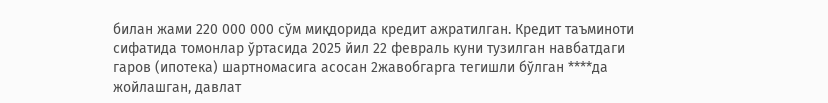билан жами 220 000 000 сўм миқдорида кредит ажратилган. Кредит таъминоти сифатида томонлар ўртасида 2025 йил 22 февраль куни тузилган навбатдаги гаров (ипотека) шартномасига асосан 2жавобгарга тегишли бўлган ****да жойлашган, давлат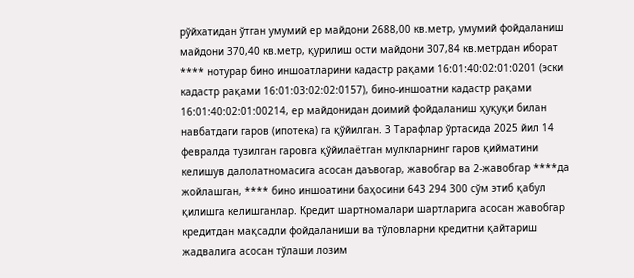рўйхатидан ўтган умумий ер майдони 2688,00 кв.метр, умумий фойдаланиш майдони 370,40 кв.метр, қурилиш ости майдони 307,84 кв.метрдан иборат **** нотурар бино иншоатларини кадастр рақами 16:01:40:02:01:0201 (эски кадастр рақами 16:01:03:02:02:0157), бино-иншоатни кадастр рақами 16:01:40:02:01:00214, ер майдонидан доимий фойдаланиш ҳуқуқи билан навбатдаги гаров (ипотека) га қўйилган. 3 Тарафлар ўртасида 2025 йил 14 февралда тузилган гаровга қўйилаётган мулкларнинг гаров қийматини келишув далолатномасига асосан даъвогар, жавобгар ва 2-жавобгар ****да жойлашган, **** бино иншоатини баҳосини 643 294 300 сўм этиб қабул қилишга келишганлар. Кредит шартномалари шартларига асосан жавобгар кредитдан мақсадли фойдаланиши ва тўловларни кредитни қайтариш жадвалига асосан тўлаши лозим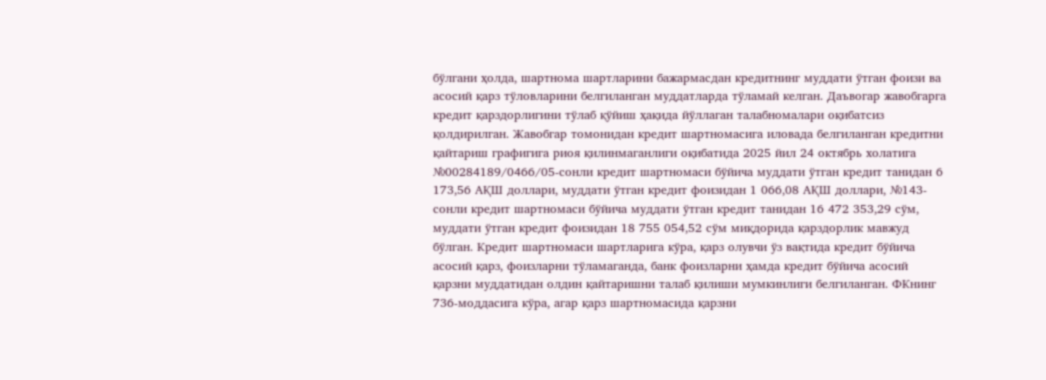бўлгани ҳолда, шартнома шартларини бажармасдан кредитнинг муддати ўтган фоизи ва асосий қарз тўловларини белгиланган муддатларда тўламай келган. Даъвогар жавобгарга кредит қарздорлигини тўлаб қўйиш ҳақида йўллаган талабномалари оқибатсиз қолдирилган. Жавобгар томонидан кредит шартномасига иловада белгиланган кредитни қайтариш графигига риоя қилинмаганлиги оқибатида 2025 йил 24 октябрь холатига №00284189/0466/05-сонли кредит шартномаси бўйича муддати ўтган кредит танидан 6 173,56 АҚШ доллари, муддати ўтган кредит фоизидан 1 066,08 АҚШ доллари, №143-сонли кредит шартномаси бўйича муддати ўтган кредит танидан 16 472 353,29 сўм, муддати ўтган кредит фоизидан 18 755 054,52 сўм миқдорида қарздорлик мавжуд бўлган. Кредит шартномаси шартларига кўра, қарз олувчи ўз вақтида кредит бўйича асосий қарз, фоизларни тўламаганда, банк фоизларни ҳамда кредит бўйича асосий қарзни муддатидан олдин қайтаришни талаб қилиши мумкинлиги белгиланган. ФКнинг 736-моддасига кўра, агар қарз шартномасида қарзни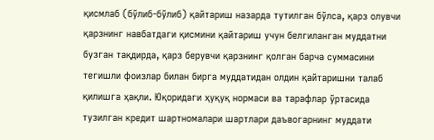қисмлаб (бўлиб-бўлиб) қайтариш назарда тутилган бўлса, қарз олувчи қарзнинг навбатдаги қисмини қайтариш учун белгиланган муддатни бузган тақдирда, қарз берувчи қарзнинг қолган барча суммасини тегишли фоизлар билан бирга муддатидан олдин қайтаришни талаб қилишга ҳақли. Юқоридаги ҳуқуқ нормаси ва тарафлар ўртасида тузилган кредит шартномалари шартлари даъвогарнинг муддати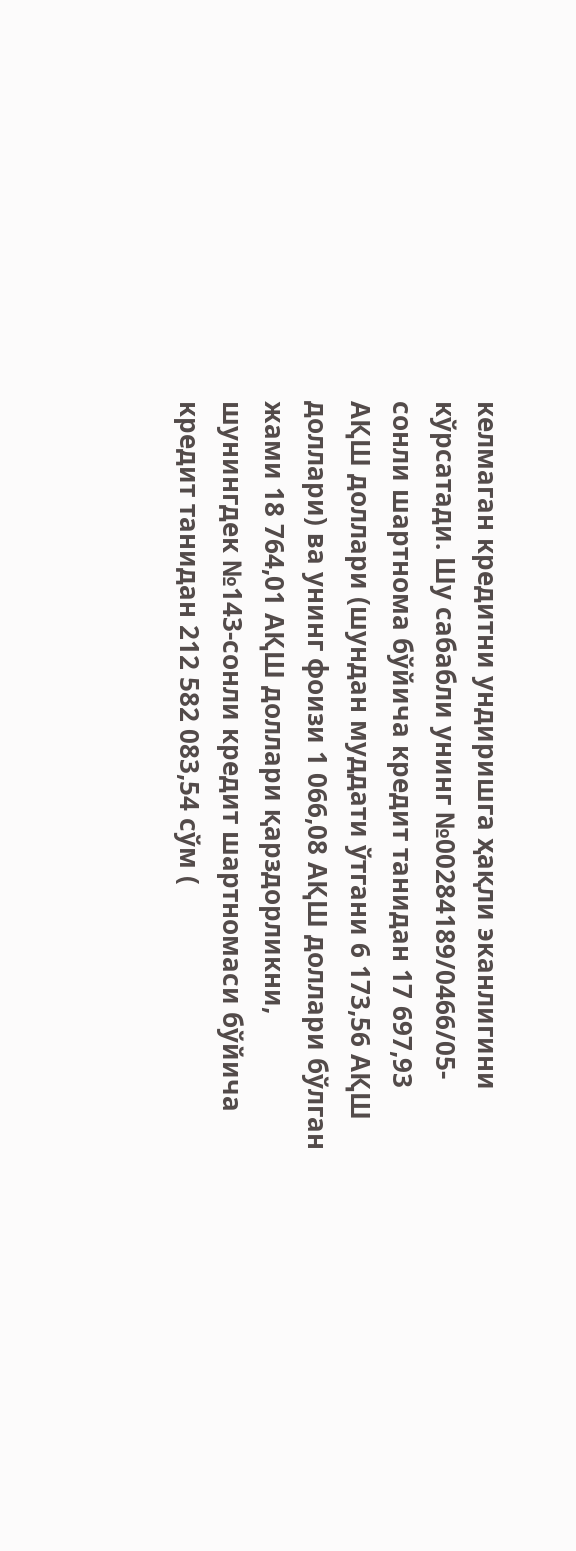келмаган кредитни ундиришга ҳақли эканлигини кўрсатади. Шу сабабли унинг №00284189/0466/05-сонли шартнома бўйича кредит танидан 17 697,93 АҚШ доллари (шундан муддати ўтгани 6 173,56 АҚШ доллари) ва унинг фоизи 1 066,08 АҚШ доллари бўлган жами 18 764,01 АҚШ доллари қарздорликни, шунингдек №143-сонли кредит шартномаси бўйича кредит танидан 212 582 083,54 сўм (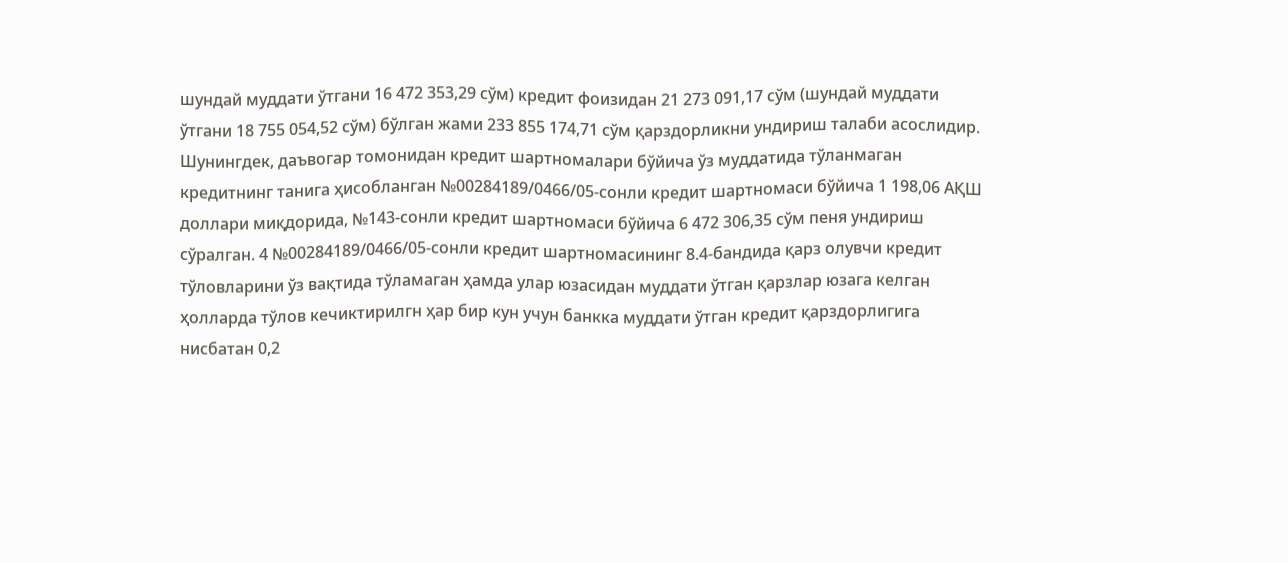шундай муддати ўтгани 16 472 353,29 сўм) кредит фоизидан 21 273 091,17 сўм (шундай муддати ўтгани 18 755 054,52 сўм) бўлган жами 233 855 174,71 сўм қарздорликни ундириш талаби асослидир. Шунингдек, даъвогар томонидан кредит шартномалари бўйича ўз муддатида тўланмаган кредитнинг танига ҳисобланган №00284189/0466/05-сонли кредит шартномаси бўйича 1 198,06 АҚШ доллари миқдорида, №143-сонли кредит шартномаси бўйича 6 472 306,35 сўм пеня ундириш сўралган. 4 №00284189/0466/05-сонли кредит шартномасининг 8.4-бандида қарз олувчи кредит тўловларини ўз вақтида тўламаган ҳамда улар юзасидан муддати ўтган қарзлар юзага келган ҳолларда тўлов кечиктирилгн ҳар бир кун учун банкка муддати ўтган кредит қарздорлигига нисбатан 0,2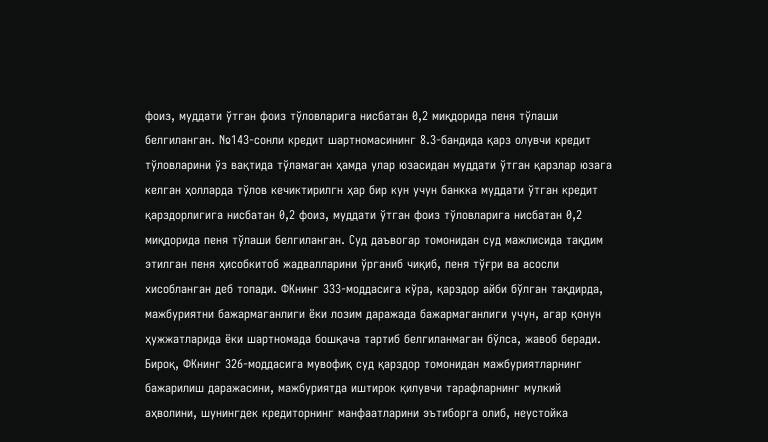фоиз, муддати ўтган фоиз тўловларига нисбатан 0,2 миқдорида пеня тўлаши белгиланган. №143-сонли кредит шартномасининг 8.3-бандида қарз олувчи кредит тўловларини ўз вақтида тўламаган ҳамда улар юзасидан муддати ўтган қарзлар юзага келган ҳолларда тўлов кечиктирилгн ҳар бир кун учун банкка муддати ўтган кредит қарздорлигига нисбатан 0,2 фоиз, муддати ўтган фоиз тўловларига нисбатан 0,2 миқдорида пеня тўлаши белгиланган. Суд даъвогар томонидан суд мажлисида тақдим этилган пеня ҳисобкитоб жадвалларини ўрганиб чиқиб, пеня тўғри ва асосли хисобланган деб топади. ФКнинг 333-моддасига кўра, қарздор айби бўлган тақдирда, мажбуриятни бажармаганлиги ёки лозим даражада бажармаганлиги учун, агар қонун ҳужжатларида ёки шартномада бошқача тартиб белгиланмаган бўлса, жавоб беради. Бироқ, ФКнинг 326-моддасига мувофиқ суд қарздор томонидан мажбуриятларнинг бажарилиш даражасини, мажбуриятда иштирок қилувчи тарафларнинг мулкий аҳволини, шунингдек кредиторнинг манфаатларини эътиборга олиб, неустойка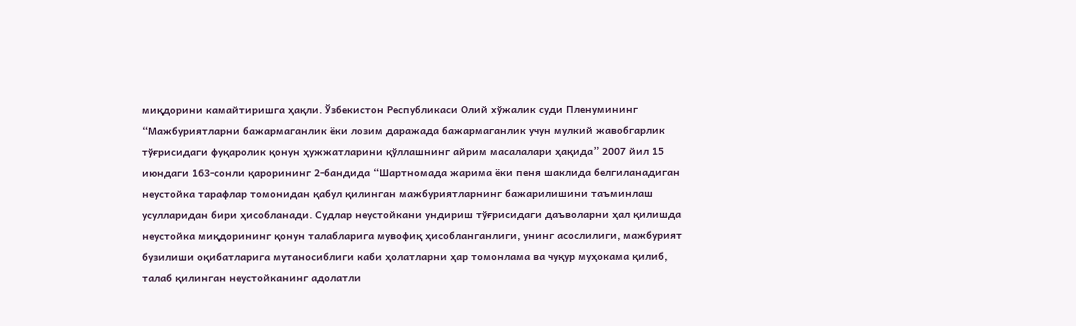миқдорини камайтиришга ҳақли. Ўзбекистон Республикаси Олий хўжалик суди Пленумининг “Мажбуриятларни бажармаганлик ёки лозим даражада бажармаганлик учун мулкий жавобгарлик тўғрисидаги фуқаролик қонун ҳужжатларини қўллашнинг айрим масалалари ҳақида” 2007 йил 15 июндаги 163-сонли қарорининг 2-бандида “Шартномада жарима ёки пеня шаклида белгиланадиган неустойка тарафлар томонидан қабул қилинган мажбуриятларнинг бажарилишини таъминлаш усулларидан бири ҳисобланади. Судлар неустойкани ундириш тўғрисидаги даъволарни ҳал қилишда неустойка миқдорининг қонун талабларига мувофиқ ҳисобланганлиги, унинг асослилиги, мажбурият бузилиши оқибатларига мутаносиблиги каби ҳолатларни ҳар томонлама ва чуқур муҳокама қилиб, талаб қилинган неустойканинг адолатли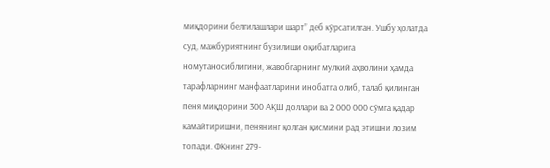миқдорини белгилашлари шарт” деб кўрсатилган. Ушбу ҳолатда суд, мажбуриятнинг бузилиши оқибатларига номутаносиблигини, жавобгарнинг мулкий аҳволини ҳамда тарафларнинг манфаатларини инобатга олиб, талаб қилинган пеня миқдорини 300 АҚШ доллари ва 2 000 000 сўмга қадар камайтиришни, пенянинг қолган қисмини рад этишни лозим топади. ФКнинг 279-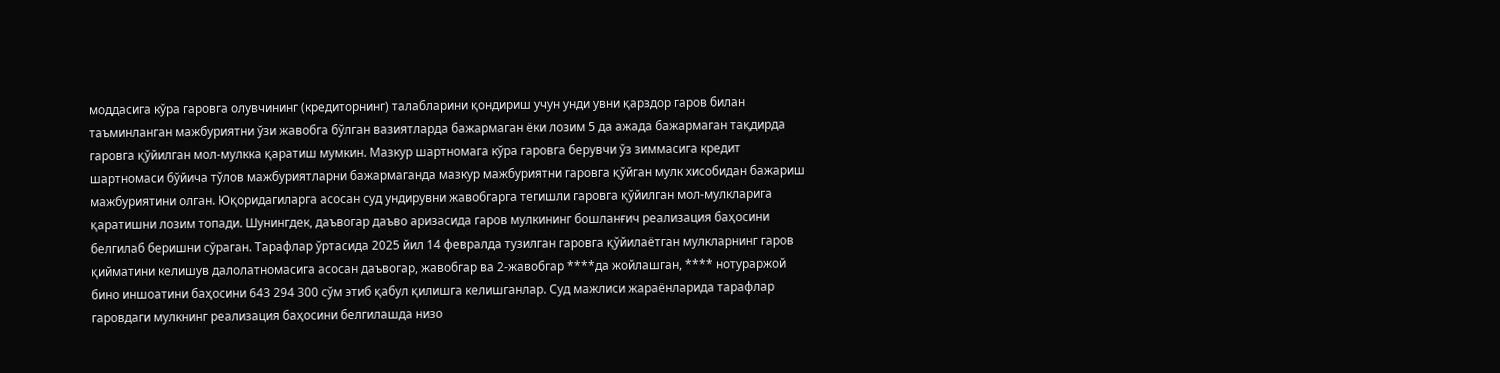моддасига кўра гаровга олувчининг (кредиторнинг) талабларини қондириш учун унди увни қарздор гаров билан таъминланган мажбуриятни ўзи жавобга бўлган вазиятларда бажармаган ёки лозим 5 да ажада бажармаган тақдирда гаровга қўйилган мол-мулкка қаратиш мумкин. Мазкур шартномага кўра гаровга берувчи ўз зиммасига кредит шартномаси бўйича тўлов мажбуриятларни бажармаганда мазкур мажбуриятни гаровга қўйган мулк хисобидан бажариш мажбуриятини олган. Юқоридагиларга асосан суд ундирувни жавобгарга тегишли гаровга қўйилган мол-мулкларига қаратишни лозим топади. Шунингдек, даъвогар даъво аризасида гаров мулкининг бошланғич реализация баҳосини белгилаб беришни сўраган. Тарафлар ўртасида 2025 йил 14 февралда тузилган гаровга қўйилаётган мулкларнинг гаров қийматини келишув далолатномасига асосан даъвогар, жавобгар ва 2-жавобгар ****да жойлашган, **** нотураржой бино иншоатини баҳосини 643 294 300 сўм этиб қабул қилишга келишганлар. Суд мажлиси жараёнларида тарафлар гаровдаги мулкнинг реализация баҳосини белгилашда низо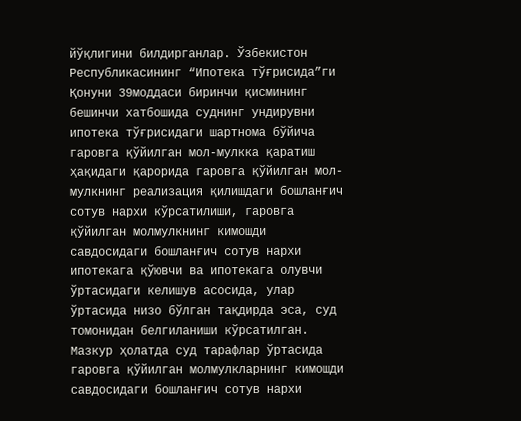йўқлигини билдирганлар. Ўзбекистон Республикасининг “Ипотека тўғрисида”ги Қонуни 39моддаси биринчи қисмининг бешинчи хатбошида суднинг ундирувни ипотека тўғрисидаги шартнома бўйича гаровга қўйилган мол-мулкка қаратиш ҳақидаги қарорида гаровга қўйилган мол-мулкнинг реализация қилишдаги бошланғич сотув нархи кўрсатилиши, гаровга қўйилган молмулкнинг кимошди савдосидаги бошланғич сотув нархи ипотекага қўювчи ва ипотекага олувчи ўртасидаги келишув асосида, улар ўртасида низо бўлган тақдирда эса, суд томонидан белгиланиши кўрсатилган. Мазкур ҳолатда суд тарафлар ўртасида гаровга қўйилган молмулкларнинг кимошди савдосидаги бошланғич сотув нархи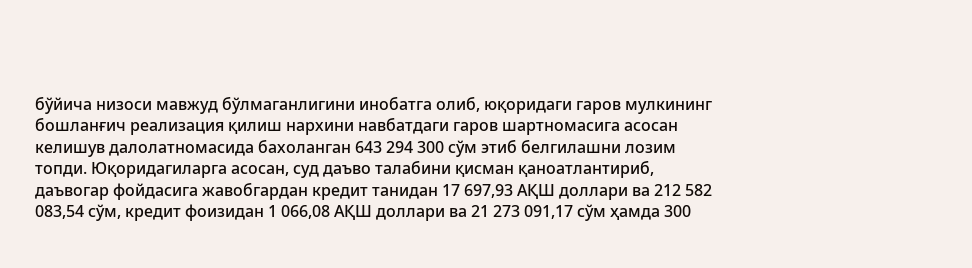бўйича низоси мавжуд бўлмаганлигини инобатга олиб, юқоридаги гаров мулкининг бошланғич реализация қилиш нархини навбатдаги гаров шартномасига асосан келишув далолатномасида бахоланган 643 294 300 сўм этиб белгилашни лозим топди. Юқоридагиларга асосан, суд даъво талабини қисман қаноатлантириб, даъвогар фойдасига жавобгардан кредит танидан 17 697,93 АҚШ доллари ва 212 582 083,54 сўм, кредит фоизидан 1 066,08 АҚШ доллари ва 21 273 091,17 сўм ҳамда 300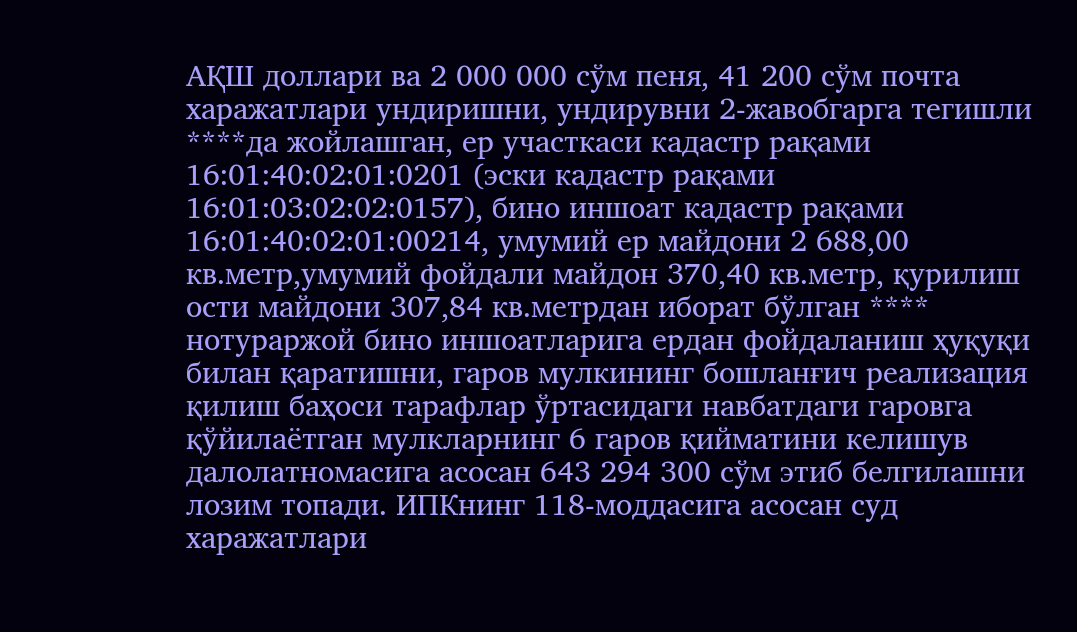АҚШ доллари ва 2 000 000 сўм пеня, 41 200 сўм почта харажатлари ундиришни, ундирувни 2-жавобгарга тегишли ****да жойлашган, ер участкаси кадастр рақами 16:01:40:02:01:0201 (эски кадастр рақами 16:01:03:02:02:0157), бино иншоат кадастр рақами 16:01:40:02:01:00214, умумий ер майдони 2 688,00 кв.метр,умумий фойдали майдон 370,40 кв.метр, қурилиш ости майдони 307,84 кв.метрдан иборат бўлган **** нотураржой бино иншоатларига ердан фойдаланиш ҳуқуқи билан қаратишни, гаров мулкининг бошланғич реализация қилиш баҳоси тарафлар ўртасидаги навбатдаги гаровга қўйилаётган мулкларнинг 6 гаров қийматини келишув далолатномасига асосан 643 294 300 сўм этиб белгилашни лозим топади. ИПКнинг 118-моддасига асосан суд харажатлари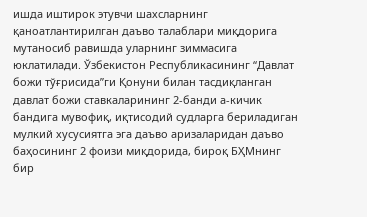ишда иштирок этувчи шахсларнинг қаноатлантирилган даъво талаблари миқдорига мутаносиб равишда уларнинг зиммасига юклатилади. Ўзбекистон Республикасининг “Давлат божи тўғрисида”ги Қонуни билан тасдиқланган давлат божи ставкаларининг 2-банди а-кичик бандига мувофиқ, иқтисодий судларга бериладиган мулкий хусусиятга эга даъво аризаларидан даъво баҳосининг 2 фоизи миқдорида, бироқ БҲМнинг бир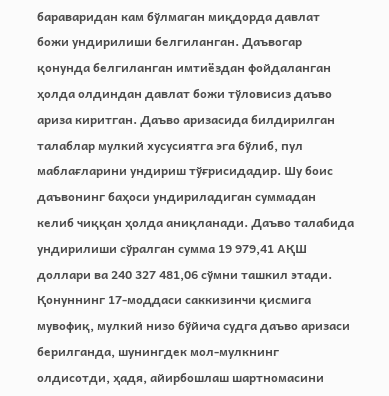бараваридан кам бўлмаган миқдорда давлат божи ундирилиши белгиланган. Даъвогар қонунда белгиланган имтиёздан фойдаланган ҳолда олдиндан давлат божи тўловисиз даъво ариза киритган. Даъво аризасида билдирилган талаблар мулкий хусусиятга эга бўлиб, пул маблағларини ундириш тўғрисидадир. Шу боис даъвонинг баҳоси ундириладиган суммадан келиб чиққан ҳолда аниқланади. Даъво талабида ундирилиши сўралган сумма 19 979,41 АҚШ доллари ва 240 327 481,06 сўмни ташкил этади. Қонуннинг 17-моддаси саккизинчи қисмига мувофиқ, мулкий низо бўйича судга даъво аризаси берилганда, шунингдек мол-мулкнинг олдисотди, ҳадя, айирбошлаш шартномасини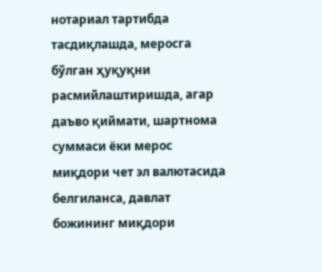нотариал тартибда тасдиқлашда, меросга бўлган ҳуқуқни расмийлаштиришда, агар даъво қиймати, шартнома суммаси ёки мерос миқдори чет эл валютасида белгиланса, давлат божининг миқдори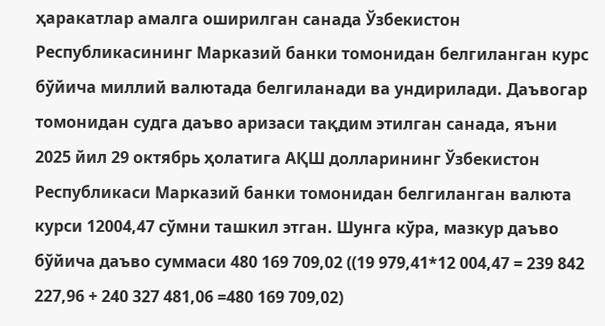ҳаракатлар амалга оширилган санада Ўзбекистон Республикасининг Марказий банки томонидан белгиланган курс бўйича миллий валютада белгиланади ва ундирилади. Даъвогар томонидан судга даъво аризаси тақдим этилган санада, яъни 2025 йил 29 октябрь ҳолатига АҚШ долларининг Ўзбекистон Республикаси Марказий банки томонидан белгиланган валюта курси 12004,47 сўмни ташкил этган. Шунга кўра, мазкур даъво бўйича даъво суммаси 480 169 709,02 ((19 979,41*12 004,47 = 239 842 227,96 + 240 327 481,06 =480 169 709,02)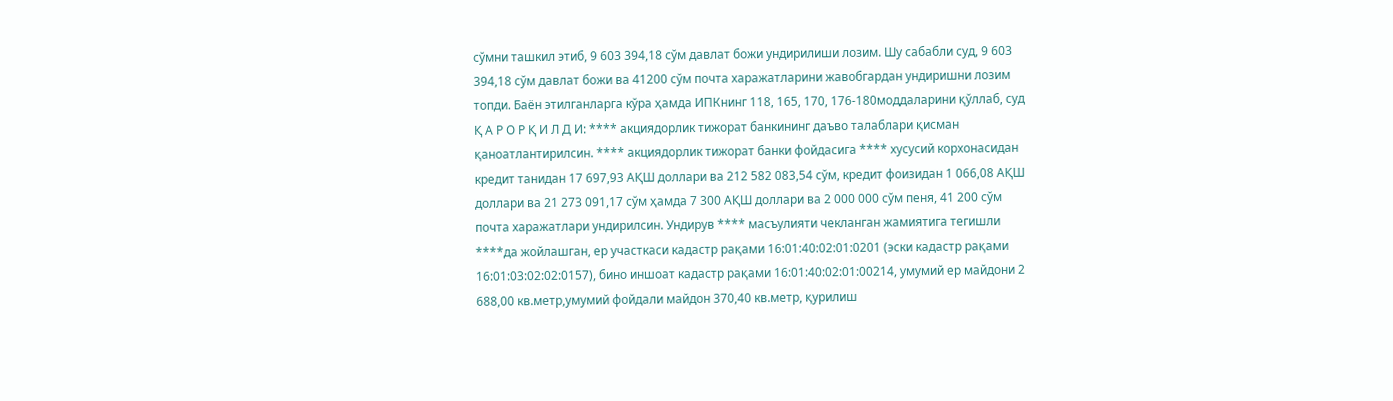сўмни ташкил этиб, 9 603 394,18 сўм давлат божи ундирилиши лозим. Шу сабабли суд, 9 603 394,18 сўм давлат божи ва 41200 сўм почта харажатларини жавобгардан ундиришни лозим топди. Баён этилганларга кўра ҳамда ИПКнинг 118, 165, 170, 176-180моддаларини қўллаб, суд Қ А Р О Р Қ И Л Д И: **** акциядорлик тижорат банкининг даъво талаблари қисман қаноатлантирилсин. **** акциядорлик тижорат банки фойдасига **** хусусий корхонасидан кредит танидан 17 697,93 АҚШ доллари ва 212 582 083,54 сўм, кредит фоизидан 1 066,08 АҚШ доллари ва 21 273 091,17 сўм ҳамда 7 300 АҚШ доллари ва 2 000 000 сўм пеня, 41 200 сўм почта харажатлари ундирилсин. Ундирув **** масъулияти чекланган жамиятига тегишли ****да жойлашган, ер участкаси кадастр рақами 16:01:40:02:01:0201 (эски кадастр рақами 16:01:03:02:02:0157), бино иншоат кадастр рақами 16:01:40:02:01:00214, умумий ер майдони 2 688,00 кв.метр,умумий фойдали майдон 370,40 кв.метр, қурилиш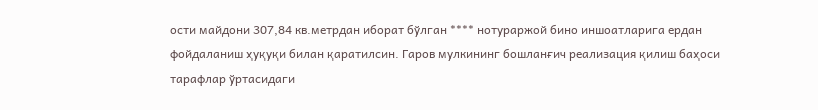ости майдони 307,84 кв.метрдан иборат бўлган **** нотураржой бино иншоатларига ердан фойдаланиш ҳуқуқи билан қаратилсин. Гаров мулкининг бошланғич реализация қилиш баҳоси тарафлар ўртасидаги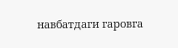навбатдаги гаровга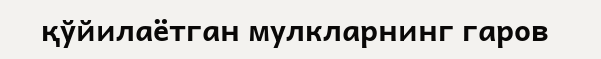қўйилаётган мулкларнинг гаров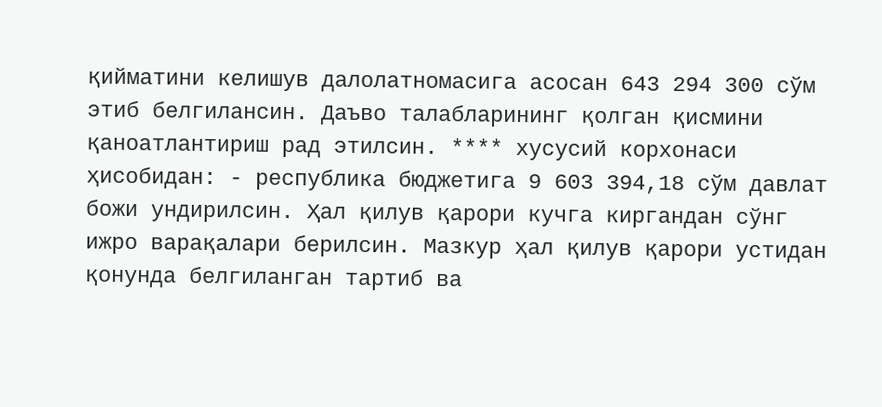қийматини келишув далолатномасига асосан 643 294 300 сўм этиб белгилансин. Даъво талабларининг қолган қисмини қаноатлантириш рад этилсин. **** хусусий корхонаси ҳисобидан: - республика бюджетига 9 603 394,18 сўм давлат божи ундирилсин. Ҳал қилув қарори кучга киргандан сўнг ижро варақалари берилсин. Мазкур ҳал қилув қарори устидан қонунда белгиланган тартиб ва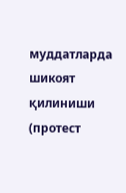муддатларда шикоят қилиниши (протест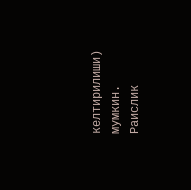келтирилиши) мумкин. Раислик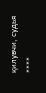қилувчи, судья ****